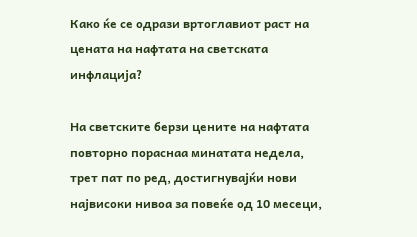Како ќе се одрази вртоглавиот раст на цената на нафтата на светската инфлација?

На светските берзи цените на нафтата повторно пораснаа минатата недела, трет пат по ред, достигнувајќи нови највисоки нивоа за повеќе од 10 месеци,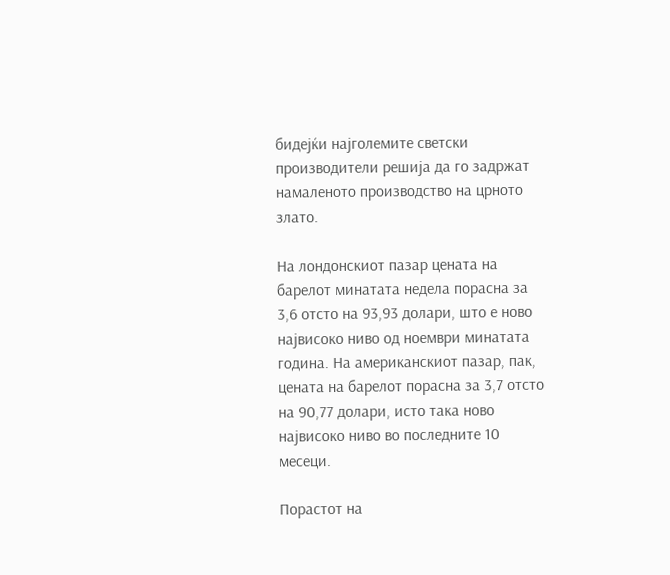бидејќи најголемите светски производители решија да го задржат намаленото производство на црното злато.

На лондонскиот пазар цената на барелот минатата недела порасна за 3,6 отсто на 93,93 долари, што е ново највисоко ниво од ноември минатата година. На американскиот пазар, пак, цената на барелот порасна за 3,7 отсто на 90,77 долари, исто така ново највисоко ниво во последните 10 месеци.

Порастот на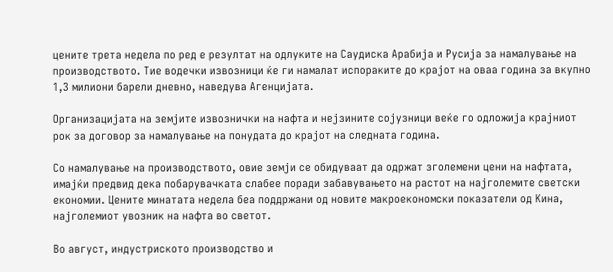цените трета недела по ред е резултат на одлуките на Саудиска Арабија и Русија за намалување на производството. Тие водечки извозници ќе ги намалат испораките до крајот на оваа година за вкупно 1,3 милиони барели дневно, наведува Агенцијата.

Организацијата на земјите извознички на нафта и нејзините сојузници веќе го одложија крајниот рок за договор за намалување на понудата до крајот на следната година.

Со намалување на производството, овие земји се обидуваат да одржат зголемени цени на нафтата, имајќи предвид дека побарувачката слабее поради забавувањето на растот на најголемите светски економии. Цените минатата недела беа поддржани од новите макроекономски показатели од Кина, најголемиот увозник на нафта во светот.

Во август, индустриското производство и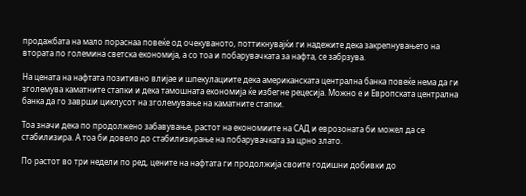продажбата на мало пораснаа повеќе од очекуваното, поттикнувајќи ги надежите дека закрепнувањето на втората по големина светска економија, а со тоа и побарувачката за нафта, се забрзува.

На цената на нафтата позитивно влијае и шпекулациите дека американската централна банка повеќе нема да ги зголемува каматните стапки и дека тамошната економија ќе избегне рецесија. Можно е и Европската централна банка да го заврши циклусот на зголемување на каматните стапки.

Тоа значи дека по продолжено забавување, растот на економиите на САД и еврозоната би можел да се стабилизира. А тоа би довело до стабилизирање на побарувачката за црно злато.

По растот во три недели по ред, цените на нафтата ги продолжија своите годишни добивки до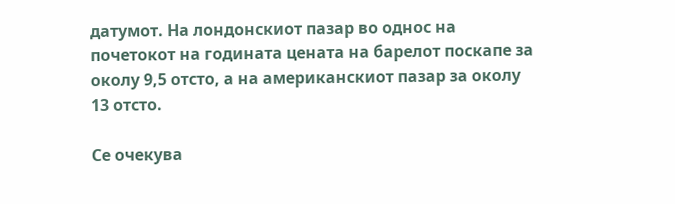датумот. На лондонскиот пазар во однос на почетокот на годината цената на барелот поскапе за околу 9,5 отсто, а на американскиот пазар за околу 13 отсто.

Се очекува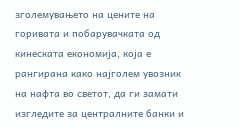зголемувањето на цените на горивата и побарувачката од кинеската економија, која е рангирана како најголем увозник на нафта во светот, да ги замати изгледите за централните банки и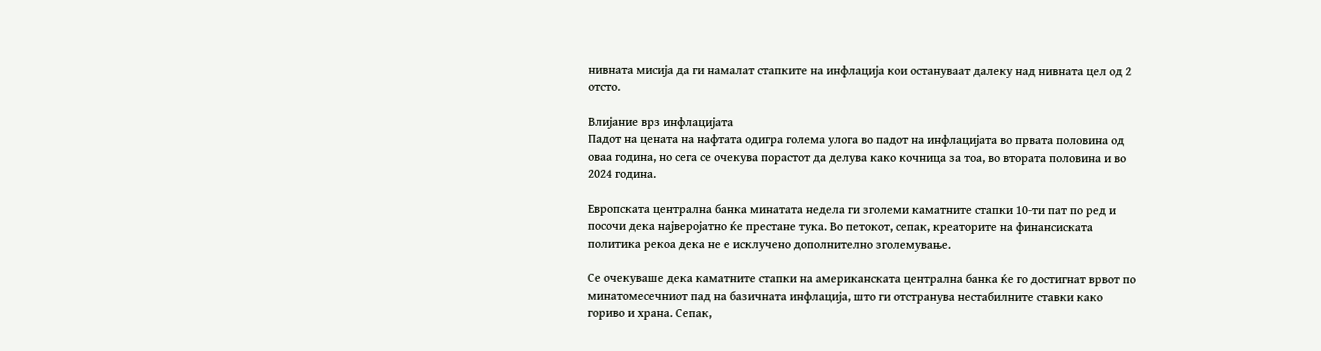нивната мисија да ги намалат стапките на инфлација кои остануваат далеку над нивната цел од 2 отсто.

Влијание врз инфлацијата
Падот на цената на нафтата одигра голема улога во падот на инфлацијата во првата половина од оваа година, но сега се очекува порастот да делува како кочница за тоа, во втората половина и во 2024 година.

Европската централна банка минатата недела ги зголеми каматните стапки 10-ти пат по ред и посочи дека најверојатно ќе престане тука. Во петокот, сепак, креаторите на финансиската политика рекоа дека не е исклучено дополнително зголемување.

Се очекуваше дека каматните стапки на американската централна банка ќе го достигнат врвот по минатомесечниот пад на базичната инфлација, што ги отстранува нестабилните ставки како гориво и храна. Сепак,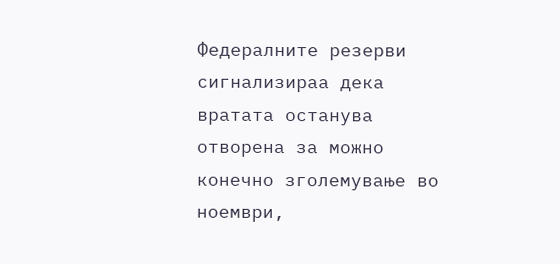Федералните резерви сигнализираа дека вратата останува отворена за можно конечно зголемување во ноември,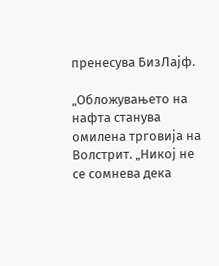пренесува БизЛајф.

„Обложувањето на нафта станува омилена трговија на Волстрит. „Никој не се сомнева дека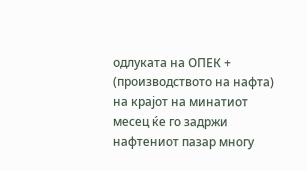одлуката на ОПЕК + (производството на нафта) на крајот на минатиот месец ќе го задржи нафтениот пазар многу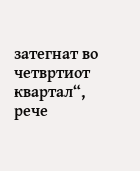затегнат во четвртиот квартал“, рече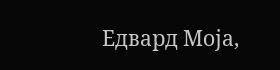Едвард Моја,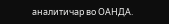аналитичар во ОАНДА.